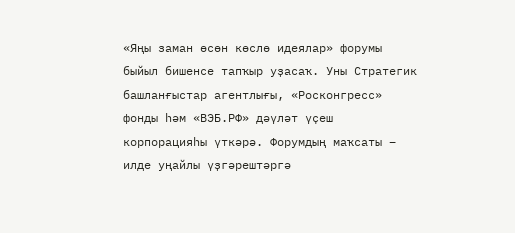«Яңы заман өсөн көслө идеялар» форумы быйыл бишенсе тапҡыр уҙасаҡ. Уны Стратегик башланғыстар агентлығы, «Росконгресс» фонды һәм «ВЭБ.РФ» дәүләт үҫеш корпорацияһы үткәрә. Форумдың маҡсаты – илде уңайлы үҙгәрештәргә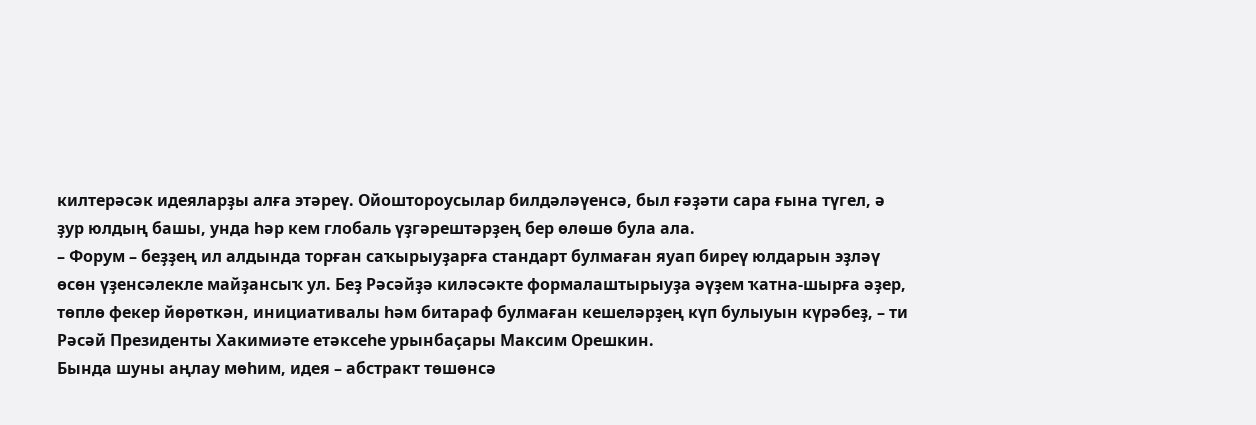килтерәсәк идеяларҙы алға этәреү. Ойоштороусылар билдәләүенсә, был ғәҙәти сара ғына түгел, ә ҙур юлдың башы, унда һәр кем глобаль үҙгәрештәрҙең бер өлөшө була ала.
– Форум – беҙҙең ил алдында торған саҡырыуҙарға стандарт булмаған яуап биреү юлдарын эҙләү өсөн үҙенсәлекле майҙансыҡ ул. Беҙ Рәсәйҙә киләсәкте формалаштырыуҙа әүҙем ҡатна-шырға әҙер, төплө фекер йөрөткән, инициативалы һәм битараф булмаған кешеләрҙең күп булыуын күрәбеҙ, – ти Рәсәй Президенты Хакимиәте етәксеһе урынбаҫары Максим Орешкин.
Бында шуны аңлау мөһим, идея – абстракт төшөнсә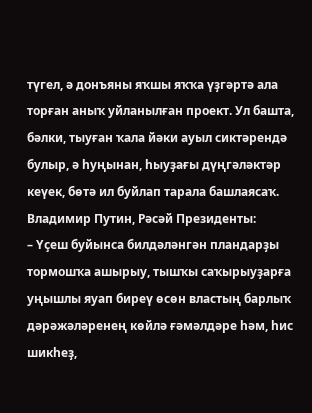түгел, ә донъяны яҡшы яҡҡа үҙгәртә ала торған аныҡ уйланылған проект. Ул башта, бәлки, тыуған ҡала йәки ауыл сиктәрендә булыр, ә һуңынан, һыуҙағы дүңгәләктәр кеүек, бөтә ил буйлап тарала башлаясаҡ.
Владимир Путин, Рәсәй Президенты:
– Үҫеш буйынса билдәләнгән пландарҙы тормошҡа ашырыу, тышҡы саҡырыуҙарға уңышлы яуап биреү өсөн властың барлыҡ дәрәжәләренең көйлә ғәмәлдәре һәм, һис шикһеҙ,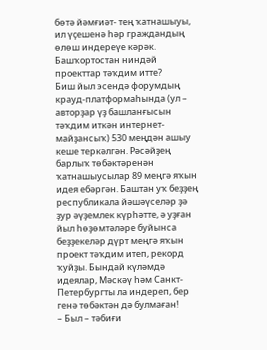бөтә йәмғиәт- тең ҡатнашыуы, ил үҫешенә һәр граждандың өлөш индереүе кәрәк.
Башҡортостан ниндәй проекттар тәҡдим итте?
Биш йыл эсендә форумдың крауд-платформаһында (ул – авторҙар үҙ башланғысын тәҡдим иткән интернет-майҙансыҡ) 530 меңдән ашыу кеше теркәлгән. Рәсәйҙең барлыҡ төбәктәренән ҡатнашыусылар 89 меңгә яҡын идея ебәргән. Баштан уҡ беҙҙең республикала йәшәүселәр ҙә ҙур әүҙемлек күрһәтте, ә уҙған йыл һөҙөмтәләре буйынса беҙҙекеләр дүрт меңгә яҡын проект тәҡдим итеп, рекорд ҡуйҙы. Бындай күләмдә идеялар, Мәскәү һәм Санкт-Петербургты ла индереп, бер генә төбәктән дә булмаған!
– Был – тәбиғи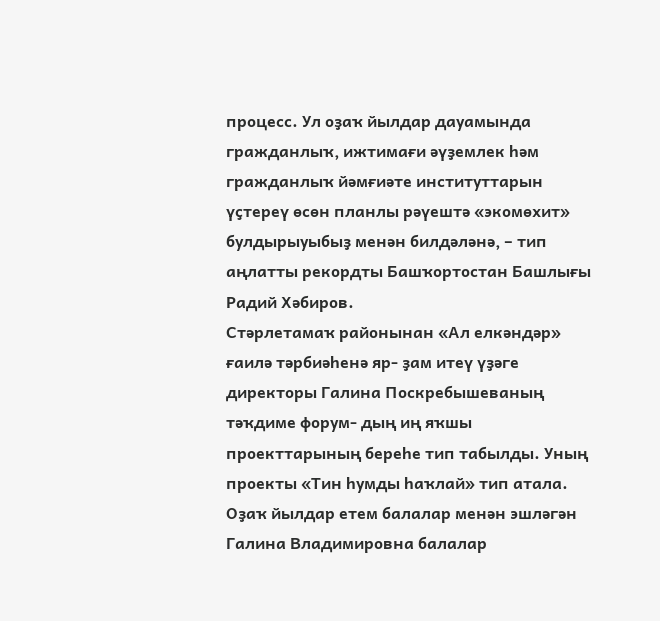процесс. Ул оҙаҡ йылдар дауамында гражданлыҡ, ижтимағи әүҙемлек һәм гражданлыҡ йәмғиәте институттарын үҫтереү өсөн планлы рәүештә «экомөхит» булдырыуыбыҙ менән билдәләнә, – тип аңлатты рекордты Башҡортостан Башлығы Радий Хәбиров.
Стәрлетамаҡ районынан «Ал елкәндәр» ғаилә тәрбиәһенә яр- ҙам итеү үҙәге директоры Галина Поскребышеваның тәҡдиме форум- дың иң яҡшы проекттарының береһе тип табылды. Уның проекты «Тин һумды һаҡлай» тип атала. Оҙаҡ йылдар етем балалар менән эшләгән Галина Владимировна балалар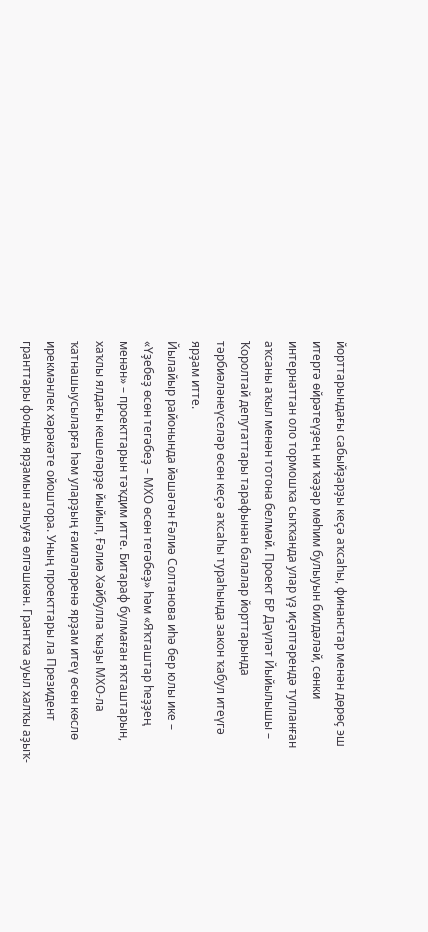йорттарындағы сабыйҙарҙы кеҫә аҡсаһы, финанстар менән дөрөҫ эш итергә өйрәтеүҙең ни ҡәҙәр мөһим булыуын билдәләй, сөнки интернаттан оло тормошҡа сыҡҡанда улар үҙ иҫәптәрендә тупланған аҡсаны аҡыл менән тотона белмәй. Проект БР Дәүләт Йыйылышы – Ҡоролтай депутаттары тарафынан балалар йорттарында тәрбиәләнеүселәр өсөн кеҫә аҡсаһы тураһында закон ҡабул итеүгә ярҙам итте.
Йылайыр районында йәшәгән Ғәлиә Солтанова иһә бер юлы ике – «Үҙебеҙ өсөн тегәбеҙ – МХО өсөн тегәбеҙ» һәм «Яҡташтар һеҙҙең менән» – проекттарын тәҡдим итте. Битараф булмаған яҡташтарын, хаҡлы ялдағы кешеләрҙе йыйып, Ғәлиә Хәйбулла ҡыҙы МХО-ла ҡатнашыусыларға һәм уларҙың ғаиләләренә ярҙам итеү өсөн көслө ирекмәнлек хәрәкәте ойоштора. Уның проекттары ла Президент гранттары фонды ярҙамын алыуға өлгәшкән. Грантҡа ауыл халҡы аҙыҡ-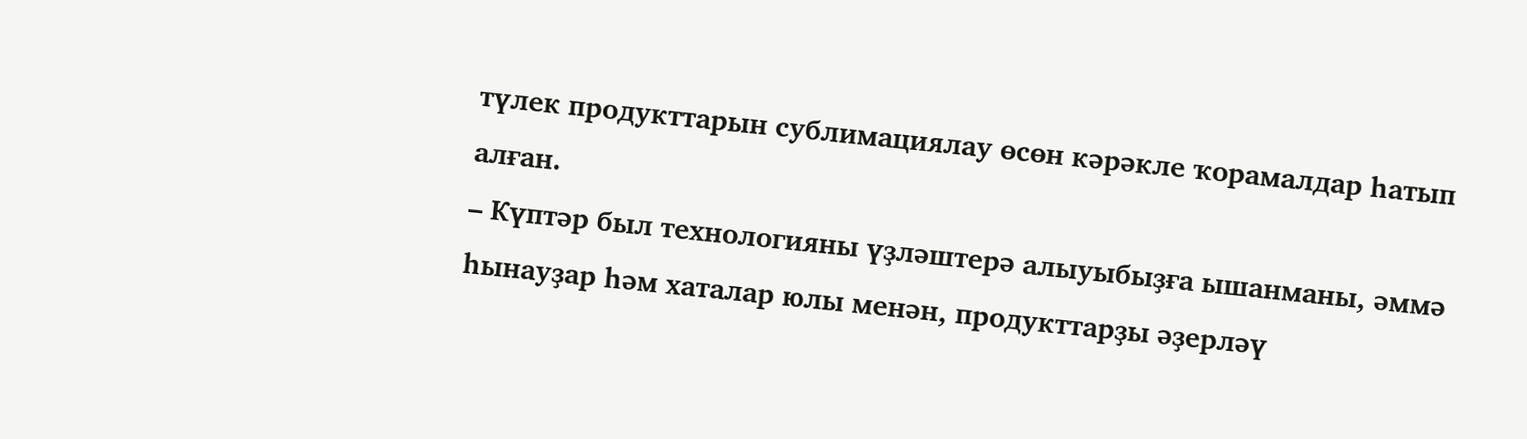түлек продукттарын сублимациялау өсөн кәрәкле ҡорамалдар һатып алған.
– Күптәр был технологияны үҙләштерә алыуыбыҙға ышанманы, әммә һынауҙар һәм хаталар юлы менән, продукттарҙы әҙерләү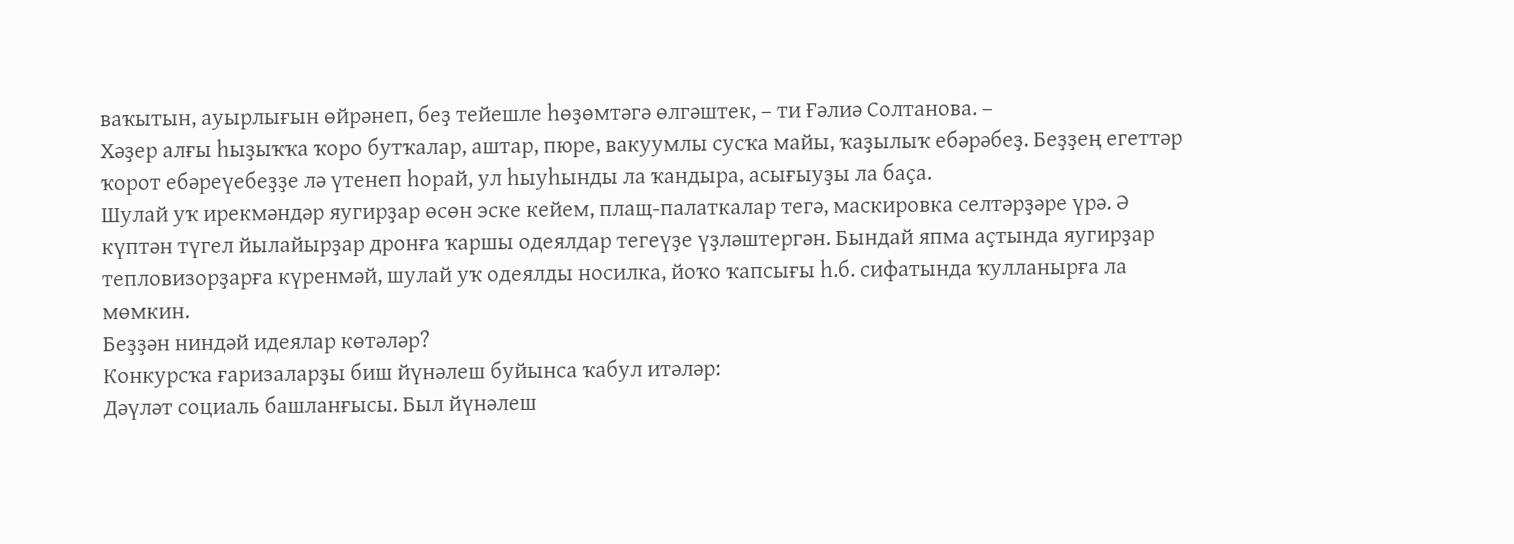ваҡытын, ауырлығын өйрәнеп, беҙ тейешле һөҙөмтәгә өлгәштек, – ти Ғәлиә Солтанова. –
Хәҙер алғы һыҙыҡҡа ҡоро бутҡалар, аштар, пюре, вакуумлы сусҡа майы, ҡаҙылыҡ ебәрәбеҙ. Беҙҙең егеттәр ҡорот ебәреүебеҙҙе лә үтенеп һорай, ул һыуһынды ла ҡандыра, асығыуҙы ла баҫа.
Шулай уҡ ирекмәндәр яугирҙар өсөн эске кейем, плащ-палаткалар тегә, маскировка селтәрҙәре үрә. Ә күптән түгел йылайырҙар дронға ҡаршы одеялдар тегеүҙе үҙләштергән. Бындай япма аҫтында яугирҙар тепловизорҙарға күренмәй, шулай уҡ одеялды носилка, йоҡо ҡапсығы һ.б. сифатында ҡулланырға ла мөмкин.
Беҙҙән ниндәй идеялар көтәләр?
Конкурсҡа ғаризаларҙы биш йүнәлеш буйынса ҡабул итәләр:
Дәүләт социаль башланғысы. Был йүнәлеш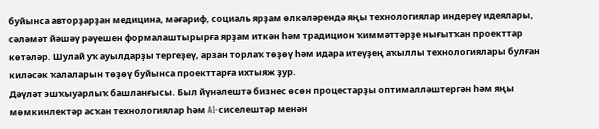буйынса авторҙарҙан медицина, мәғариф, социаль ярҙам өлкәләрендә яңы технологиялар индереү идеялары, сәләмәт йәшәү рәүешен формалаштырырға ярҙам иткән һәм традицион ҡиммәттәрҙе нығытҡан проекттар көтәләр. Шулай уҡ ауылдарҙы тергеҙеү, арзан торлаҡ төҙөү һәм идара итеүҙең аҡыллы технологиялары булған киләсәк ҡалаларын төҙөү буйынса проекттарға ихтыяж ҙур.
Дәүләт эшҡыуарлыҡ башланғысы. Был йүнәлештә бизнес өсөн процестарҙы оптималләштергән һәм яңы мөмкинлектәр асҡан технологиялар һәм AI-сиселештәр менән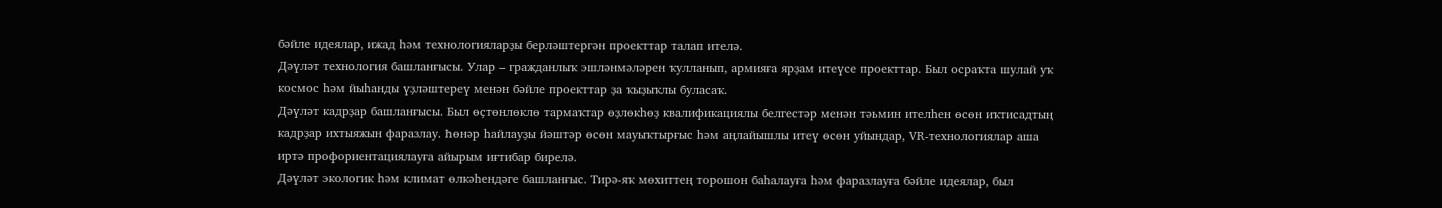бәйле идеялар, ижад һәм технологияларҙы берләштергән проекттар талап ителә.
Дәүләт технология башланғысы. Улар – гражданлыҡ эшләнмәләрен ҡулланып, армияға ярҙам итеүсе проекттар. Был осраҡта шулай уҡ космос һәм йыһанды үҙләштереү менән бәйле проекттар ҙа ҡыҙыҡлы буласаҡ.
Дәүләт кадрҙар башланғысы. Был өҫтөнлөклө тармаҡтар өҙлөкһөҙ квалификациялы белгестәр менән тәьмин ителһен өсөн иҡтисадтың кадрҙар ихтыяжын фаразлау. Һөнәр һайлауҙы йәштәр өсөн мауыҡтырғыс һәм аңлайышлы итеү өсөн уйындар, VR-технологиялар аша иртә профориентациялауға айырым иғтибар бирелә.
Дәүләт экологик һәм климат өлкәһендәге башланғыс. Тирә-яҡ мөхиттең торошон баһалауға һәм фаразлауға бәйле идеялар, был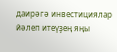даирәгә инвестициялар йәлеп итеүҙең яңы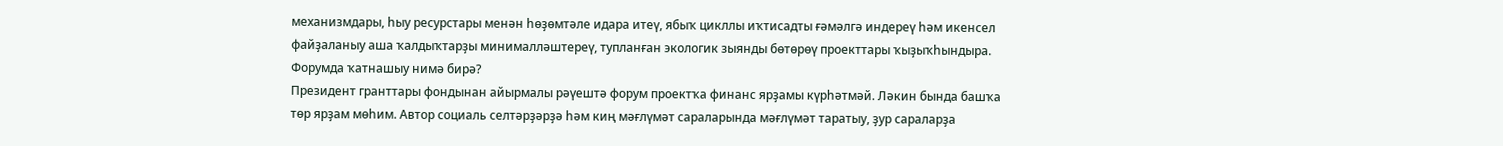механизмдары, һыу ресурстары менән һөҙөмтәле идара итеү, ябыҡ цикллы иҡтисадты ғәмәлгә индереү һәм икенсел файҙаланыу аша ҡалдыҡтарҙы минималләштереү, тупланған экологик зыянды бөтөрөү проекттары ҡыҙыҡһындыра.
Форумда ҡатнашыу нимә бирә?
Президент гранттары фондынан айырмалы рәүештә форум проектҡа финанс ярҙамы күрһәтмәй. Ләкин бында башҡа төр ярҙам мөһим. Автор социаль селтәрҙәрҙә һәм киң мәғлүмәт сараларында мәғлүмәт таратыу, ҙур сараларҙа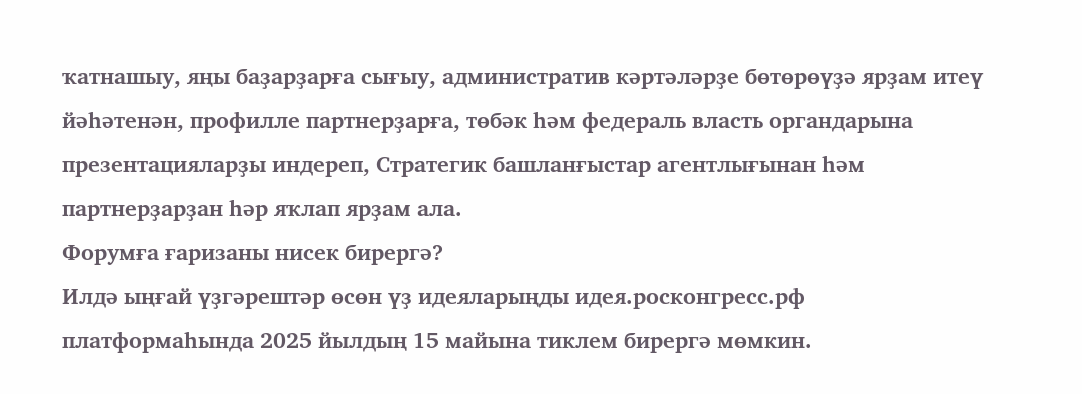ҡатнашыу, яңы баҙарҙарға сығыу, административ кәртәләрҙе бөтөрөүҙә ярҙам итеү йәһәтенән, профилле партнерҙарға, төбәк һәм федераль власть органдарына презентацияларҙы индереп, Стратегик башланғыстар агентлығынан һәм партнерҙарҙан һәр яҡлап ярҙам ала.
Форумға ғаризаны нисек бирергә?
Илдә ыңғай үҙгәрештәр өсөн үҙ идеяларыңды идея.росконгресс.рф платформаһында 2025 йылдың 15 майына тиклем бирергә мөмкин.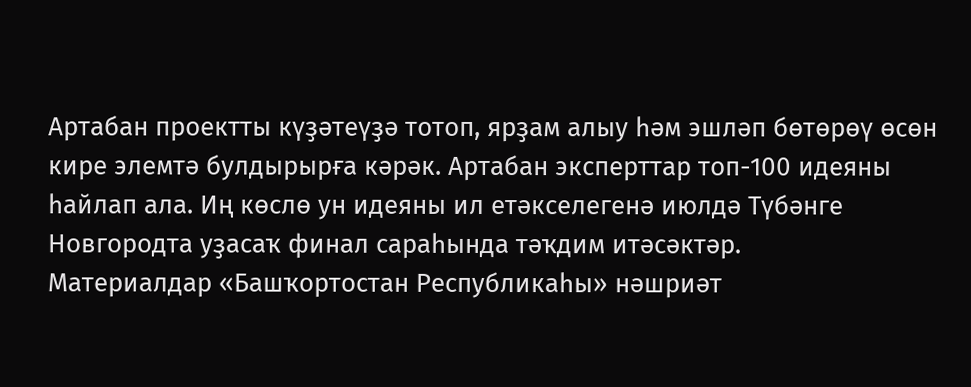Артабан проектты күҙәтеүҙә тотоп, ярҙам алыу һәм эшләп бөтөрөү өсөн кире элемтә булдырырға кәрәк. Артабан эксперттар топ-100 идеяны һайлап ала. Иң көслө ун идеяны ил етәкселегенә июлдә Түбәнге Новгородта уҙасаҡ финал сараһында тәҡдим итәсәктәр.
Материалдар «Башҡортостан Республикаһы» нәшриәт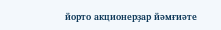йорто акционерҙар йәмғиәте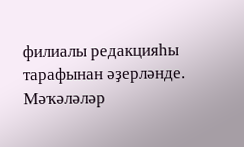филиалы редакцияһы тарафынан әҙерләнде. Мәҡәләләр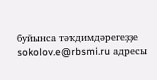буйынса тәҡдимдәрегеҙҙе sokolov.e@rbsmi.ru адресы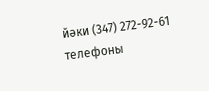йәки (347) 272-92-61 телефоны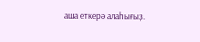аша еткерә алаһығыҙ.